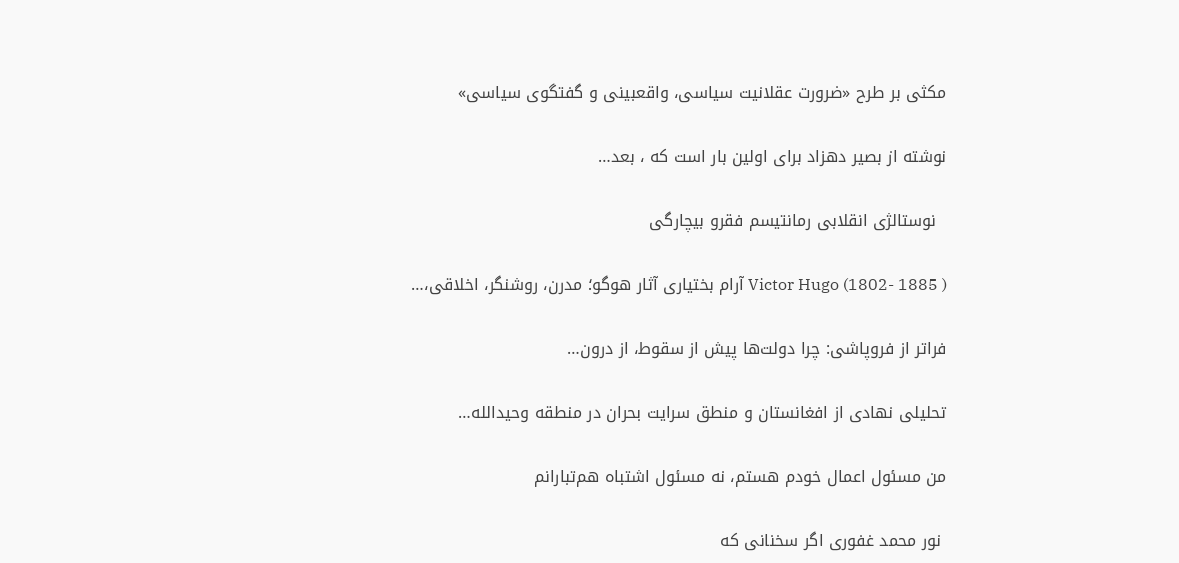مکثی بر طرح «ضرورت عقلانیت سیاسی، واقعبینی و گفتگوی سیاسی»

نوشته از بصیر دهزاد برای اولین بار است که ، بعد…

  نوستالژی انقلابی رمانتیسم فقرو بیچارگی

Victor Hugo (1802- 1885 ) آرام بختیاری آثار هوگو؛ مدرن، روشنگر، اخلاقی،…

فراتر از فروپاشی: چرا دولت‌ها پیش از سقوط، از درون…

تحلیلی نهادی از افغانستان و منطق سرایت بحران در منطقه وحیدالله…

من مسئول اعمال خودم هستم، نه مسئول اشتباه هم‌تبارانم

 نور محمد غفوری اگر سخنانی که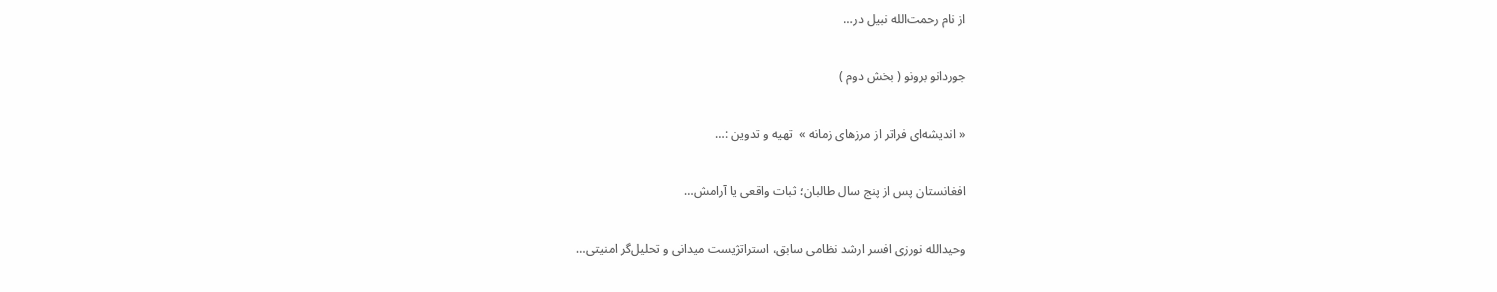از نام رحمت‌الله نبیل در…

جوردانو برونو ( بخش دوم )

« اندیشه‌ای فراتر از مرزهای زمانه »  تهیه و تدوین :…

افغانستان پس از پنج سال طالبان؛ ثبات واقعی یا آرامش…

وحیدالله نورزی افسر ارشد نظامی سابق، استراتژیست میدانی و تحلیل‌گر امنیتی…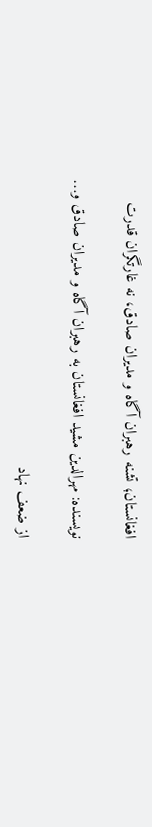افغانستان؛ تشنه رهبران آگاه و مدیران صادق، نه غارتگران قدرت

نویسنده: مهرالدین مشید افغانستان به رهبران آگاه و مدیران صادق و…

از ضعف نهاد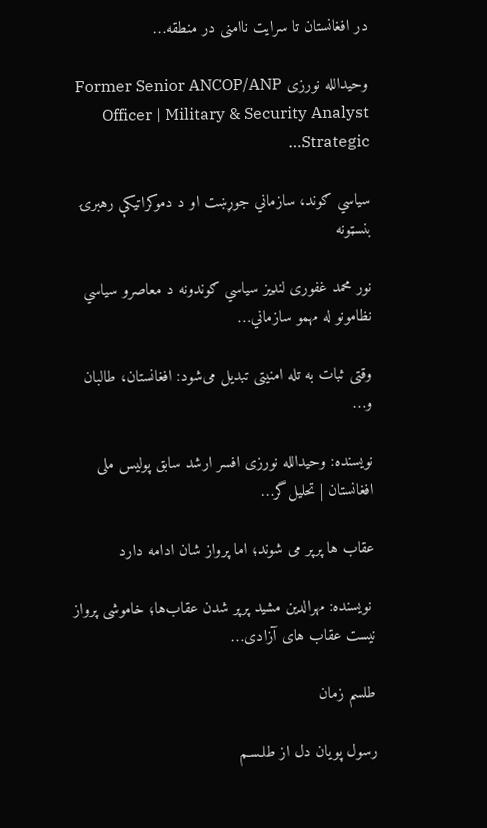در افغانستان تا سرایت ناامنی در منطقه…

وحیدالله نورزی Former Senior ANCOP/ANP Officer | Military & Security Analyst Strategic…

سیاسي ګوند، سازماني جوړښت او د دموکراتیکې رهبرۍ بنسټونه

نور محمد غفوری لنډیز سیاسي ګوندونه د معاصرو سیاسي نظامونو له مهمو سازماني…

وقتی ثبات به تله امنیتی تبدیل می‌شود: افغانستان، طالبان و…

نویسنده: وحیدالله نورزی افسر ارشد سابق پولیس ملی افغانستان | تحلیل‌گر…

عقاب ها پرپر می شوند؛ اما پرواز شان ادامه دارد

 نویسنده: مهرالدین مشید پرپر شدن عقاب‌ها؛ خاموشی پرواز نیست عقاب‌ های آزادی…

طلسم زمان

رسول پویان دل از طلـسـم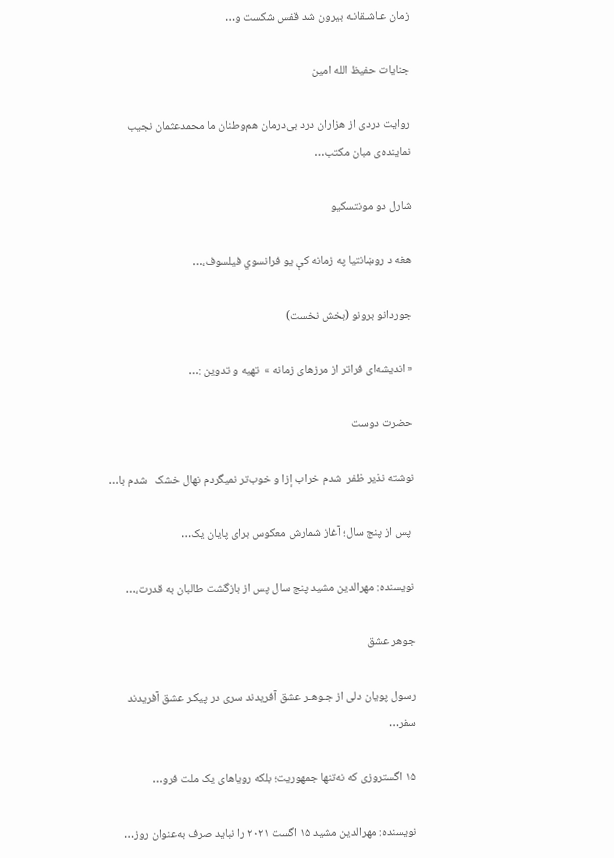زمان عـاشـقانـه بیرون شد قفس شکست و…

جنایات حفیظ الله امین

روایت دردی از هزاران درد بی‌درمان هم‌وطنان ما محمدعثمان نجیب نماینده‌ی مبان مکتب…

شارل دو مونتسکیو

هغه د روښانتیا په زمانه کې یو فرانسوي فیلسوف،…

جوردانو برونو (بخش نخست)

« اندیشه‌ای فراتر از مرزهای زمانه »  تهیه و تدوین :…

حضرت دوست

نوشته نذیر ظفر  شدم خراب إزا و خوب‌تر نمیگردم نهال خشک   شدم با…

 پس از پنج سال؛ آغاز شمارش معکوس برای پایان یک…

نویسنده: مهرالدین مشید پنج سال پس از بازگشت طالبان به قدرت،…

جوهر عشق

رسول پویان دلی از جـوهـر عشق آفریدند سری در پیکـر عشق آفریدند سفر…

۱۵ اگستروزی که نه‌تنها جمهوریت؛ بلکه رویاهای یک ملت فرو…

نویسنده: مهرالدین مشید ۱۵ اگست ۲۰۲۱ را نباید صرف به‌عنوان روز…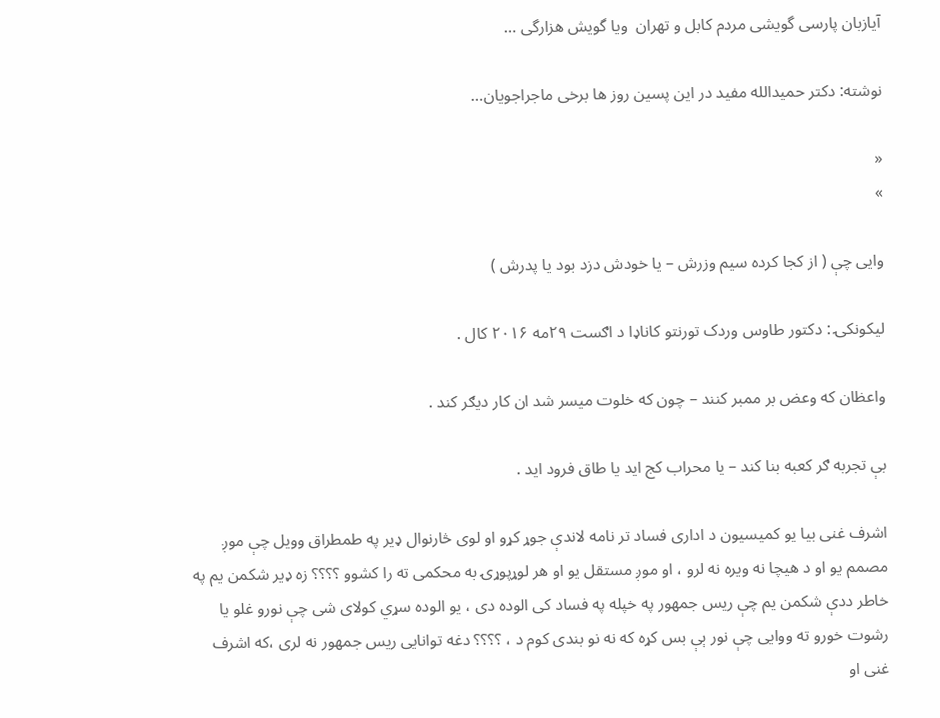آیازبان پارسی گویشی مردم کابل و تهران  ویا گویش هزارگی …

نوشته: دکتر حمیدالله مفید در این پسین روز ها برخی ماجراجویان…

«
»

وایی چې ( از کجا کرده سیم وزرش – یا خودش دزد بود یا پدرش )

لیکونکۍ : دکتور طاوس وردک تورنتو کاناډا د اګست ۲۹مه ۲۰۱۶ کال .

واعظان که وعض بر ممبر کنند – چون که خلوت میسر شد ان کار دیګر کند .

بې تجربه ګر کعبه بنا کند – یا محراب کج اید یا طاق فرود اید .

اشرف غنی بیا یو کمیسیون د اداری فساد تر نامه لاندې جوړ کړو او لوی څارنوال ډیر په طمطراق وویل چې موږ مصمم یو او د هیچا نه ویره نه لرو ، او موږ مستقل یو او هر لوړپوړۍ به محکمی ته را کشوو ؟؟؟؟ زه ډیر شکمن یم په خاطر ددې شکمن یم چې ریس جمهور په خپله په فساد کی الوده دی ، یو الوده سړي کولای شی چې نورو غلو یا رشوت خورو ته ووایی چې نور ېې بس کړه که نه نو بندی کوم د ، ؟؟؟؟ دغه توانایی ریس جمهور نه لری ،که اشرف غنی او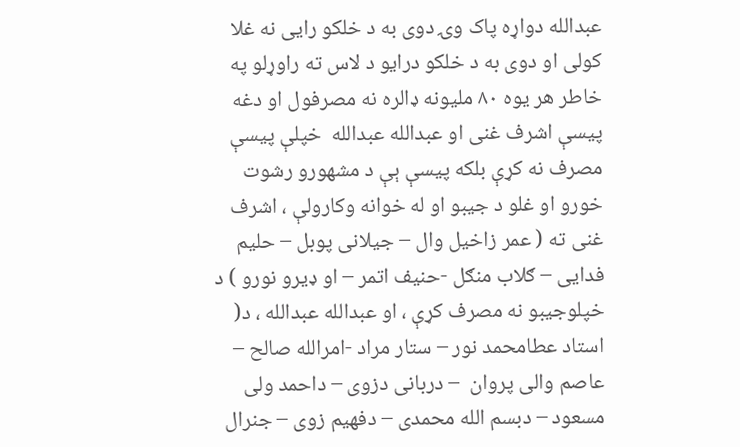عبدالله دواړه پاک وۍ دوی به د خلکو رایی نه غلا کولی او دوی به د خلکو درایو د لاس ته راوړلو په خاطر هر یوه ۸۰ ملیونه ډالره نه مصرفول او دغه پیسې اشرف غنی او عبدالله عبدالله  خپلې پیسې مصرف نه کړې بلکه پیسې ېې د مشهورو رشوت خورو او غلو د جیبو او له خوانه وکارولې ، اشرف غنی ته ( عمر زاخیل وال – جیلانی پوبل – حلیم فدایی – ګلاب منګل -حنیف اتمر – او ډیرو نورو ) د خپلوجیبو نه مصرف کړې ، او عبدالله عبدالله ، د(  استاد عطامحمد نور – ستار مراد -امرالله صالح –  عاصم والی پروان  – دربانی دزوی – داحمد ولی مسعود – دبسم الله محمدی – دفهیم زوی – جنرال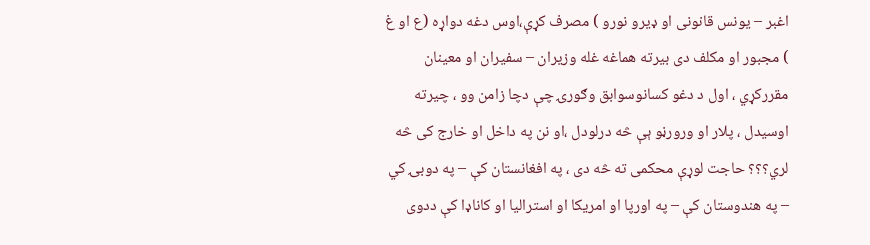اغبر – یونس قانونی او ډیرو نورو ) مصرف کړې،اوس دغه دواړه (ع او غ ) مجبور او مکلف دی بیرته هماغه غله وزیران – سفیران او معینان مقررکړي ، اول د دغو کسانوسوابق وګورۍ چې دچا زامن وو ، چیرته اوسیدل ، پلار او ورورڼو ېې څه درلودل ،او نن په داخل او خارج کی څه لري؟؟؟ حاجت لوړې محکمی ته څه دی ، په افغانستان کې – په دوبۍ کي – په هندوستان کې – په اورپا او امریکا او استرالیا او کاناډا کې ددوی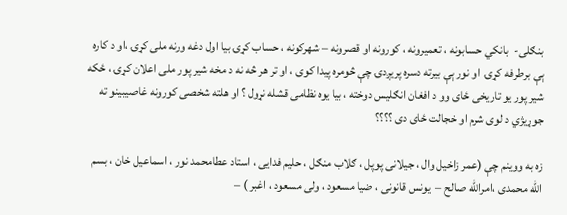بنګلی-  بانکي حسابونه ، تعمیرونه ، کورونه او قصرونه – شهرکونه ، حساب کړۍ بیا اول دغه ورنه ملی کړۍ ،او د کاره ېې برطرفه کړۍ  او نور ېې بیرته دسره پریږدۍ چې څومره پیدا کوی ، او تر هر څه نه د مخه شیر پور ملی اعلان کړۍ ، ځکه شیر پور یو تاریخی ځای وو د افغان انګلیس دوخته ، بیا یوه نظامی قشله نړول ؟ او هلته شخصی کورونه غاصیبینو ته جوړیژي د لوی شرم او خجالت ځای دی ؟؟؟؟

زه به ووینم چې (عمر زاخیل وال ، جیلانی پوپل ، ګلاب منګل ، حلیم فدایی ، استاد عطامحمد نور ، اسماعیل خان ، بسم الله محمدی ،امرالله صالح –  یونس قانونی ، ضیا مسعود ، ولی مسعود ، اغبر ) –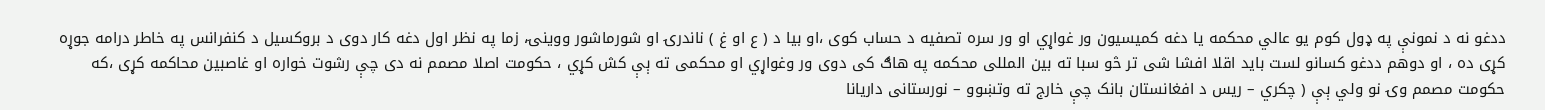ددغو نه د نمونې په ډول کوم یو عالي محکمه یا دغه کمیسیون ور غواړي او ور سره تصفیه د حساب کوی ،او بیا د ( ع او غ ) ناندرۍ او شورماشور ووینۍ، زما په نظر اول دغه کار دوی د بروکسیل د کنفرانس په خاطر درامه جوړه کړی ده ، او دوهم ددغو کسانو لست باید اقلا افشا شی تر څو سبا ته بین المللی محکمه په هاګ کی دوی ور وغواړي او محکمی ته ېې کش کړي ، حکومت اصلا مصمم نه دی چې رشوت خواره او غاصبین محاکمه کړی ،که حکومت مصمم وۍ نو ولي ېې ( چکري – ریس د افغانستان بانک چې خارج ته وتښوو – نورستانی داریانا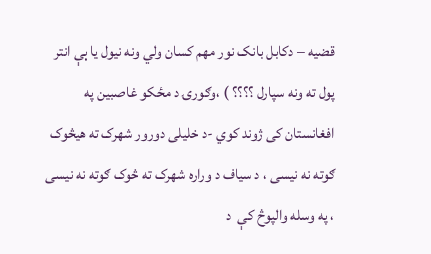قضیه – دکابل بانک نور مهم کسان ولي ونه نیول یا ېې انتر پول ته ونه سپارل ؟؟؟؟ ) ،وګورۍ د مځکو غاصبین په افغانستان کی ژوند کوي -د خلیلی دورور شهرک ته هیڅوک ګوته نه نیسی ، د سیاف د وراره شهرک ته څوک ګوته نه نیسی ، په وسله والپوڅ کې  د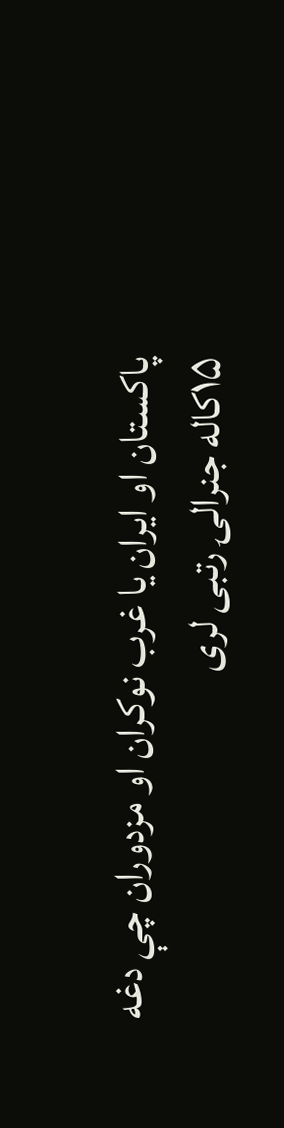پاکستان او ایران یا غرب نوکران او مزدوران چې دغه ۱۵کاله جنرالۍ رتبی لری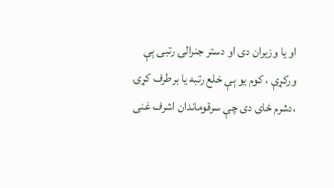او یا وزیران دی او دستر جنرالۍ رتبی ېې ورکړې ، کوم یو ېې خلع رتبه یا برطرف کړۍ ،دشرم ځای دی چې سرقوماندان اشرف غنی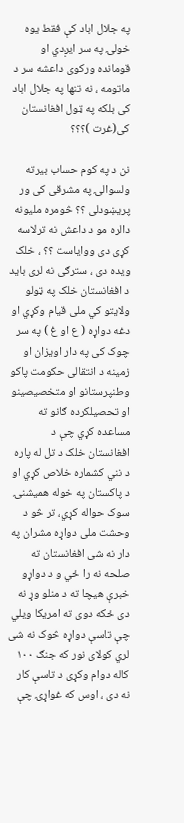په جلال اباد کې فقط یوه خولۍ په سر ایږدي او قومانده ورکوی داعشه سر د ماتومه ، نه تنها په جلال اباد کی بلکه په ټول افغانستان کی(غرت )؟؟؟

نن د په کوم حساب بیرته ولسوالۍ په مشرقی کی ور پریښودلی ؟؟ څومره ملیونه دالره مو د داعش نه ترلاسه کړی دی ووایاست ؟؟ ، خلک ویده دی ، سترګی نه لری باید د افغانستان خلک په ټولو ولایتو کي ملی قیام وکړي او دغه دواړه ( ع او غ ) په سر چوک کی په دار اویزان او زمینه د انتقالی حکومت پاکو وطنپرستانو او متخصیصینو او تحصیلکرده ګانو ته مساعده کړي چې د افغانستان خلک د تل له پاره د نني کشماره خلاص کړي او د پاکستان په خوله همیشنۍ سوک حواله کړي، تر څو د وحشت ملی دواړه مشران په دار نه شی افغانستان ته صلحه نه را ځي و د دواړو خبرې هیچا ته د منلو وړ نه دی ځکه دوی ته امریکا ویلي چې تاسې دواړه څوک نه شی لري کولای نور که جنګ ۱۰۰ کاله دوام وکړی د تاسې کار نه دی ، اوس که غواړۍ چې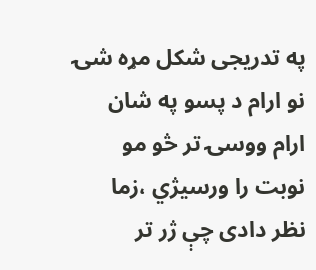په تدریجی شکل مړه شۍ نو ارام د پسو په شان ارام ووسۍ تر څو مو نوبت را ورسیژي ،زما نظر دادی چې ژر تر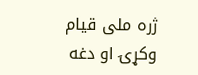ژره ملی قیام وکړۍ او دغه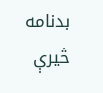بدنامه څیرې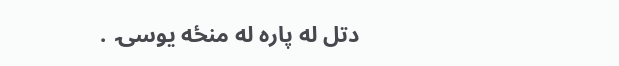دتل له پاره له منځه یوسۍ  .